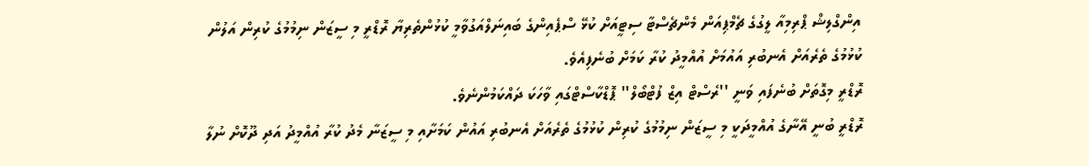އިންގްލިޝް ޕްރިމިއާ ލީގުގެ ޗެމްޕިއަން މެންޗެސްޓާ ސިޓީއަށް ކުޅޭ ސްޕެއިންގެ ބައިނަލްއަގުވާމީ ކުޅުންތެރިޔާ ރޮޑްރީ މި ސީޒަން ނިމުމުގެ ކުރިން އަލުން ކުޅުމުގެ ތެރެއަށް އެނބުރި އައުމަށް އުއްމީދު ކުރާ ކަމަށް ބުނެފިއެވެ.
ރޮޑްރީ މިގޮތަށް ބުނެފައި ވަނީ ''ރެސްޓް އިޒް ފުޓްބޯލް'' ޕޮޑްކާސްޓްގައި ވާހަކަ ދައްކަމުންނެވެ.
ރޮޑްރީ ބުނީ އޭނާގެ އުއްމީދަކީ މި ސީޒަން ނިމުމުގެ ކުރިން ކުޅުމުގެ ތެރެއަށް އެނބުރި އައުން ކަމަށާއި މި ސީޒަނާ މެދު ކުރާ އުއްމީދު އަދި ދޫކޮށް ނުލާ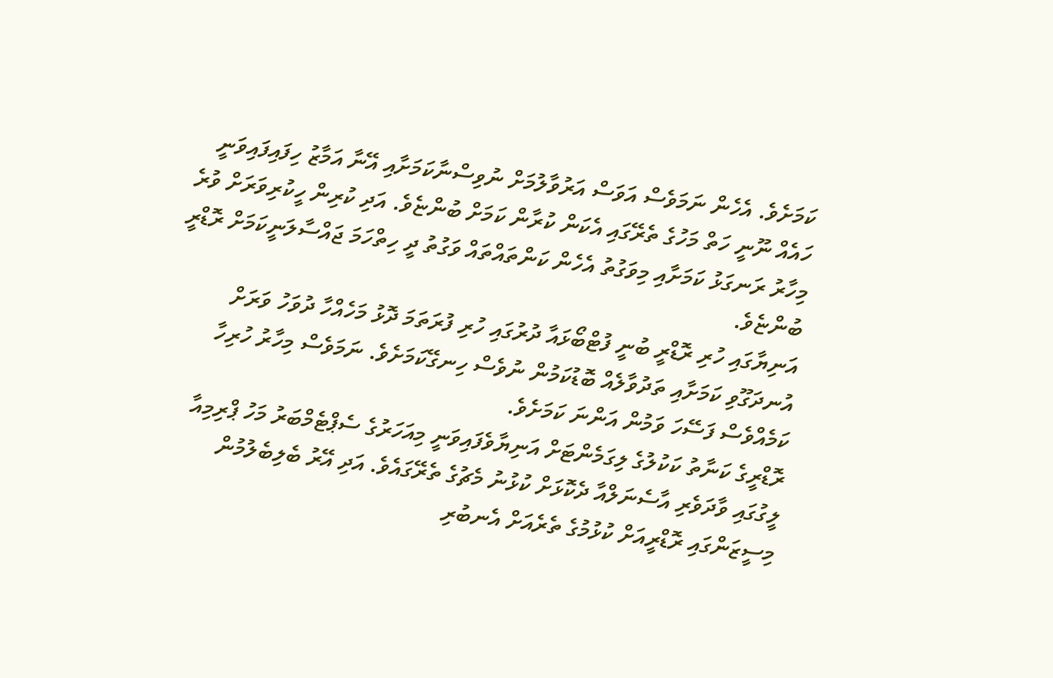ކަމަށެވެ. އެހެން ނަމަވެސް އަވަސް އަރުވާލުމަށް ނުވިސްނާކަމަށާއި އޭނާ އަމާޒު ހިފައިފައިވަނީ ހައެއް ނޫނީ ހަތް މަހުގެ ތެރޭގައި އެކަން ކުރާން ކަމަށް ބުންޏެވެ. އަދި ކުރިން ހީކުރިވަރަށް ވުރެ މިހާރު ރަނގަޅު ކަމަށާއި މިވަގުތު އެހެން ކަންތައްތައް ވަގުތު ދީ ހިތްހަމަ ޖައްސާލަނީކަމަށް ރޮޑްރީ ބުންޏެވެ.
އަނިޔާގައި ހުރި ރޮޑްރީ ބުނީ ފުޓްބޯޅައާ ދުރުގައި ހުރި ފުރަތަމަ ދޮޅު މަހެއްހާ ދުވަހު ވަރަށް އުނދަގޫވި ކަމަށާއި ތަދުވާލެއް ބޮޑުކަމުން ނުވެސް ހިނގޭކަމަށެވެ. ނަމަވެސް މިހާރު ހުރިހާ ކަމެއްވެސް ފަސޭހަ ވަމުން އަންނަ ކަމަށެވެ.
ރޮޑްރީގެ ކަނާތު ކަކުލުގެ ލިގަމެންޓަށް އަނިޔާވެފައިވަނީ މިއަހަރުގެ ސެޕްޓެމްބަރު މަހު ޕްރިމިއާ ލީގުގައި ވާދަވެރި އާސެނަލްއާ ދެކޮޅަށް ކުޅުނު މެޗުގެ ތެރޭގައެވެ. އަދި އޭރު ބެލިބެލުމުން މިސީޒަންގައި ރޮޑްރީއަށް ކުޅުމުގެ ތެރެއަށް އެނބުރި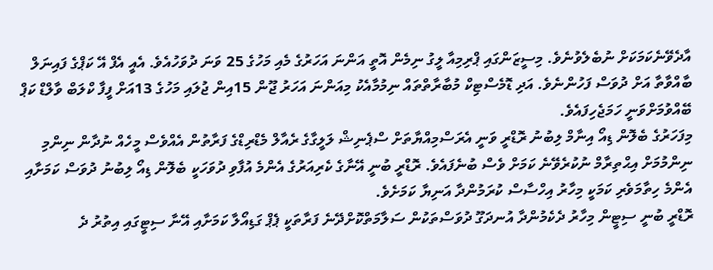އާދެވޭނެކަމަކަށް ނުބެލެވުނެވެ. މިސީޒަންގައި ޕްރިމިއާ ލީގު ނިމެން އޮތީ އަންނަ އަހަރުގެ މެއި މަހުގެ 25 ވަނަ ދުވަހުއެވެ. އެއީ އެފް އޭ ކަޕްގެ ފައިނަލް ބާއްވާތާ އަށް ދުވަސް ފަހުންނެވެ. އަދި ޑޮމެސްޓިކް މުބާރާތްތައް ނިމުމާއެކު މިއަންނަ އަހަރު ޖޫން 15އިން ޖުލައި މަހުގެ 13އަށް ފީފާ ކްލަބް ވާލްޑް ކަޕް ބޭއްވުމަށްވަނީ ހަމަޖެހިފައެވެ.
މިފަހަރުގެ ބެލޮން ޑިއޯ އިނާމް ލިބުނު ރޮޑްރީ ވަނީ އެރަސްމިއްޔާތަށް ސްޕެނިޝް ލަލީގާގެ ރެއާލް މެޑްރިޑްގެ ފަރާތުން އެއްވެސް މީހެއް ނުދާން ނިންމި ނިންމުމަށް އިޙްތިރާމް ނުކުރެވޭނެ ކަމަށް ވެސް ބުނެފައެވެ. ރޮޑްރީ ބުނީ އޭނާގެ ކެރިއަރުގެ އެންމެ އުފާވި ދުވަހަކީ ބެލޮން ޑިއޯ ލިބުނު ދުވަސް ކަމަށާއި އެންމެ ހިތާމަވެރި ކަމަކީ މިހާރު އިހްސާސް ކުރަމުންދާ އަނިޔާ ކަމަށެވެ.
ރޮޑްރީ ބުނީ ސިޓީން މިހާރު ދެކެމުންދާ އުނދަގޫ ދުވަސްތަކުން ސަލާމަތްކޮށްދޭނެ ފަރާތަކީ ޕެޕް ގަޑިއޯލާ ކަމަށާއި އޭނާ ސިޓީގައި އިތުރު ދެ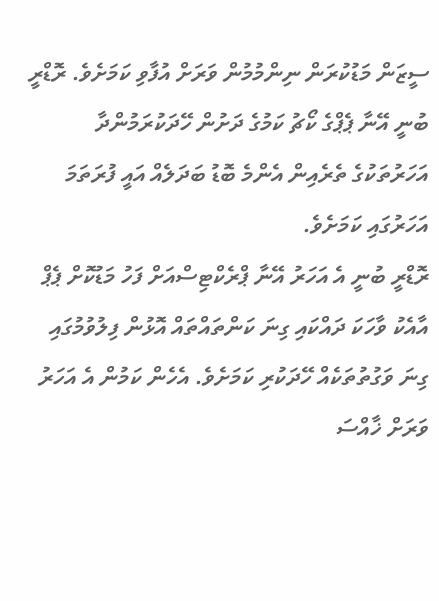ސީޒަން މަޑުކުރަން ނިންމުމުން ވަރަށް އުފާވި ކަމަށެވެ. ރޮޑްރީ ބުނީ އޭނާ ޕެޕްގެ ކޯޗު ކަމުގެ ދަށުން ހޭދަކުރަމުންދާ އަހަރުތަކުގެ ތެރެއިން އެންމެ ބޮޑު ބަދަލެއް އައީ ފުރަތަމަ އަހަރުގައި ކަމަށެވެ.
ރޮޑްރީ ބުނީ އެ އަހަރު އޭނާ ޕްރެކްޓިސްއަށް ފަހު މަޑުކޮށް ޕެޕް އާއެކު ވާހަކަ ދައްކައި ގިނަ ކަންތައްތައް އޮޅުން ފިލުވުމުގައި ގިނަ ވަގުތުތަކެއް ހޭދަކުރި ކަމަށެވެ. އެހެން ކަމުން އެ އަހަރު ވަރަށް ޚާއްސަ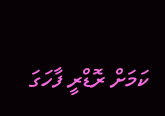ކަމަށް ރޮޑްރީ ފާހަގަ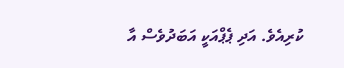ކުރިއެވެ. އަދި ޕެޕްއަކީ އަބަދުވެސް އާ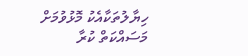ހިޔާލުތަކާއެކު މޮޅުވުމަށް މަސައްކަތް ކުރާ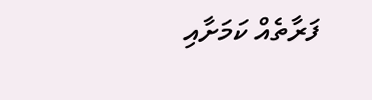ފަރާތެއް ކަމަށާއި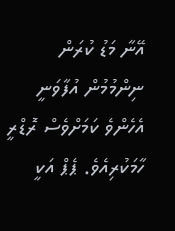އޭނާ މަޑު ކުރަން ނިންމުމުން އުފާވަނީ އެހެންވެ ކަމަށްވެސް ރޮޑްރީ ހާމަކުރިއެވެ. ޕެޕް އަކީ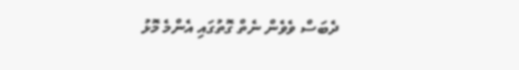ދެބަސް ވެވެން ނެތް ގޮތުގައި އެންމެ މޮޅު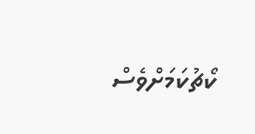ކޯޗުކަމަށްވެސް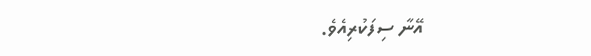އޭނާ ސިފަކުރިއެވެ.